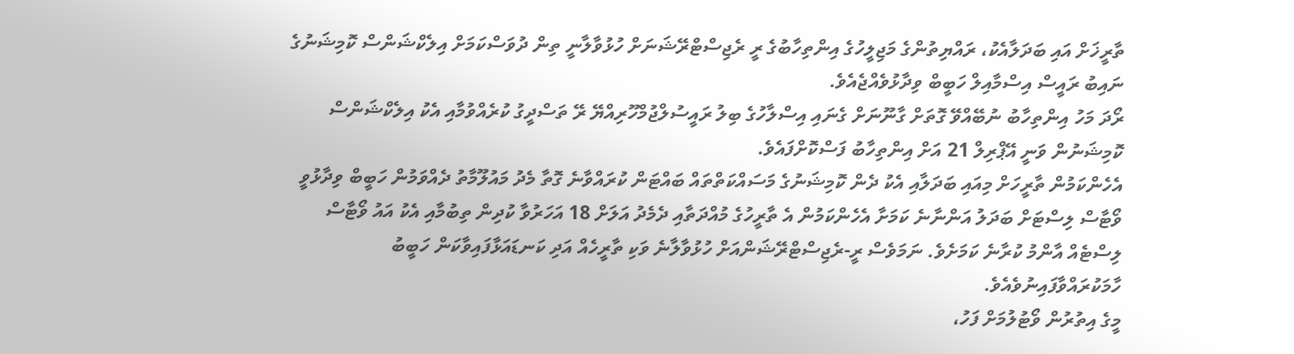ތާރީޚަށް އައި ބަދަލާއެކު، ރައްޔިތުންގެ މަޖިލީހުގެ އިންތިހާބުގެ ރީ ރެޖިސްޓްރޭޝަނަށް ހުޅުވާލާނީ ތިން ދުވަސްކަމަށް އިލެކްޝަންސް ކޮމިޝަނުގެ ނައިބު ރައީސް އިސްމާއިލް ހަބީބް ވިދާޅުވެއްޖެއެވެ.
ރޯދަ މަހު އިންތިހާބު ނުބޭއްވޭ ގޮތަށް ގާނޫނަށް ގެނައި އިސްލާހުގެ ބިލު ރައީސުލްޖުމްހޫރިއްޔޭ ރޭ ތަސްދީގު ކުރެއްވުމާއި އެކު އިލެކްޝަންސް ކޮމިޝަނުން ވަނީ އޭޕްރިލް 21 އަށް އިންތިހާބު ފަސްކޮށްފައެވެ.
އެހެންކަމުން ތާރީހަށް މިއައި ބަދަލާއި އެކު ދެން ކޮމިޝަނުގެ މަސައްކަތްތައް ބައްޓަން ކުރައްވާނެ ގޮތާ މެދު މައުލޫމާތު ދެއްވަމުން ހަބީބް ވިދާޅުވީ ވޯޓާސް ލިސްޓަށް ބަދަލު އަންނާނެ ކަމަށާ އެހެންކަމުން އެ ތާރީހުގެ މުއްދަތާއި ދެމެދު އަލަށް 18 އަހަރުވާ ކުދިން ތިބުމާއި އެކު އައު ވޯޓާސް ލިސްޓެއް އާންމު ކުރާނެ ކަމަށެވެ. ނަމަވެސް ރީ-ރެޖިސްޓްރޭޝަންއަށް ހުޅުވާލާނެ ވަކި ތާރީހެއް އަދި ކަނޑައަޅާފައިވާކަން ހަބީބު ހާމަކުރައްވާފައިނުވެއެވެ.
މީގެ އިތުރުން ވޯޓުލުމަށް ފަހު،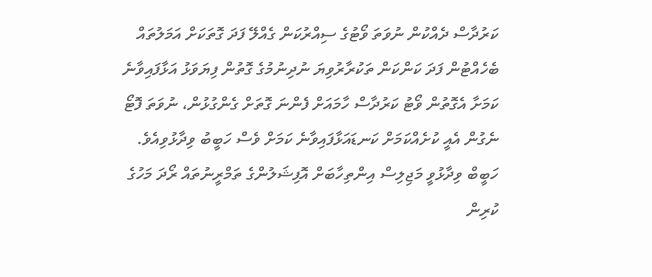ކަރުދާސް ދެއްކުން ނުވަތަ ވޯޓުގެ ސިއްރުކަން ގެއްލޭ ފަދަ ގޮތަކަށް އަމަލުތައް ބެހެއްޓުން ފަދަ ކަންކަން ތަކުރާރުވިޔަ ނުދިނުމުގެ ގޮތުން ފިޔަވަޅު އަޅާފައިވާނެ ކަމަށާ އެގޮތުން ވޯޓު ކަރުދާސް ހާމައަށް ފެންނަ ގޮތަށް ގެންގުޅުން، ނުވަތަ ފޮޓޯ ނެގުން އެއީ ކުށެއްކަމަށް ކަނޑައަޅާފައިވާނެ ކަމަށް ވެސް ހަބީބު ވިދާޅުވިއެވެ.
ހަބީބް ވިދާޅުވީ މަޖިލިސް އިންތިހާބަށް އޮފިޝަލުންގެ ތަމްރީނުތައް ރޯދަ މަހުގެ ކުރިން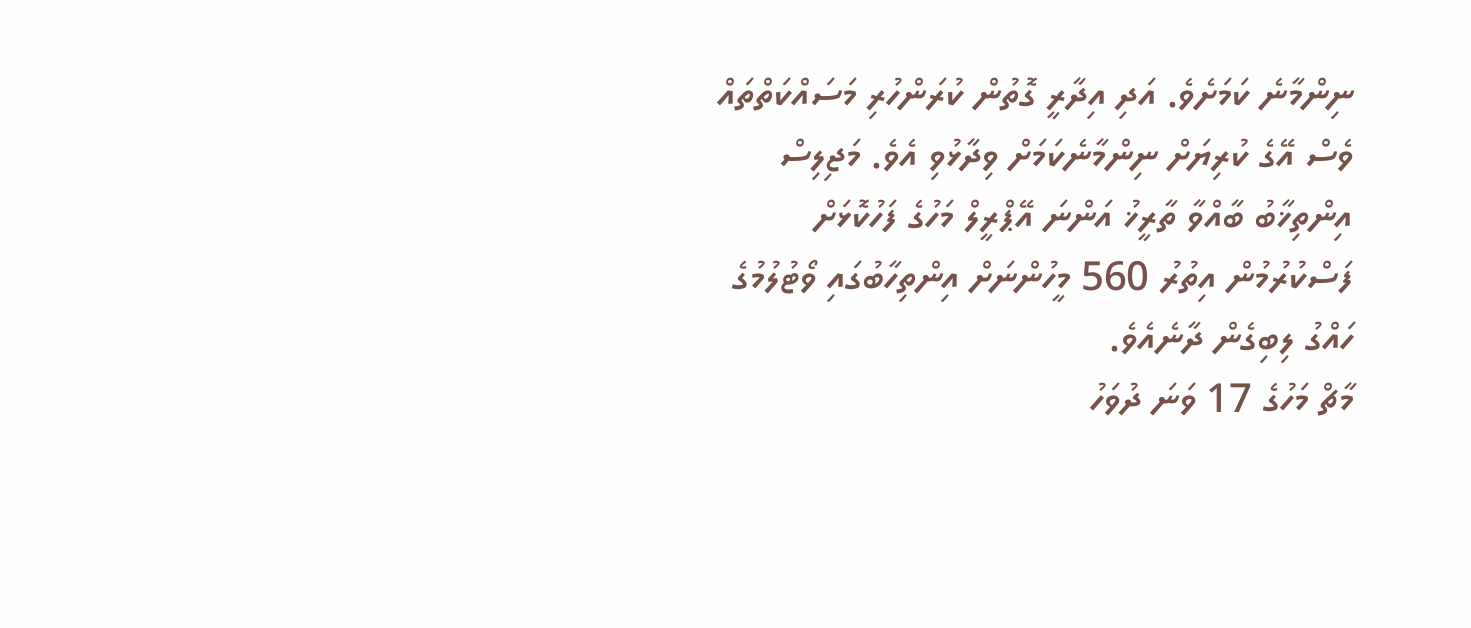ނިންމާނެ ކަމަށެވެ. އަދި އިދާރީ ގޮތުން ކުރަންހުރި މަސައްކަތްތައް ވެސް އޭގެ ކުރިޔަށް ނިންމާނެކަމަށް ވިދާޅުވި އެވެ. މަޖިލިސް އިންތިޚާބު ބާއްވާ ތާރީޚު އަންނަ އޭޕްރީލް މަހުގެ ފަހުކޮޅަށް ފަސްކުރުމުން އިތުރު 560 މީހުންނަށް އިންތިހާބުގައި ވޯޓުލުމުގެ ހައްގު ލިބިގެން ދާނެއެވެ.
މާޗް މަހުގެ 17 ވަނަ ދުވަހު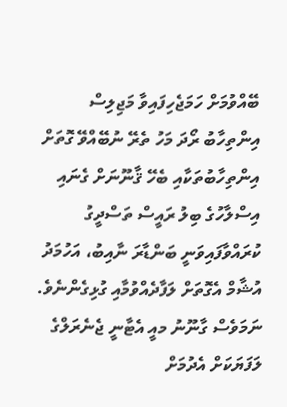ބޭއްވުމަށް ހަމަޖެހިފައިވާ މަޖިލިސް އިންތިހާބު ރޯދަ މަހު ތެރޭ ނުބޭއްވޭ ގޮތަށް އިންތިހާބުތަކާއި ބެހޭ ޤާނޫނަށް ގެނައި އިސްލާހުގެ ބިލު ރައީސް ތަސްދީގު ކުރައްވާފައިވަނީ ބަންޑާރަ ނާއިބު، އަހުމަދު އުޝާމް އެގޮތަށް ލަފާދެއްވުމާއި ގުޅިގެންނެވެ. ނަމަވެސް ގާނޫނު މއީ އެޓާނީ ޖެނެރަލްގެ ލަފަޔަކަށް އެދުމަށް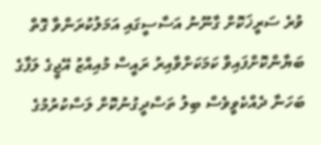ވުރެ ސަރީޚަކޮށް ގާނޫނު އަސާސީގައި އަމަލުކުރަންވާ ގޮތް ބަޔާންކޮށްފައިވާ ކަމަކަށްވާއިރު ރައީސް މުއިއްޒު އޭޖީގެ ލަފާގެ ބަހަނާ ދެއްކެވީވެސް ބިލު ތަސްދީގުނުކޮށް ލަސްކުރުމުގެ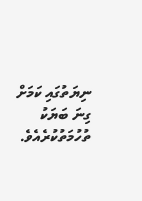ނިޔަތުގައި ކަމަށް ގިނަ ބަޔަކު ތުހުމަތުކުރެއެވެ.